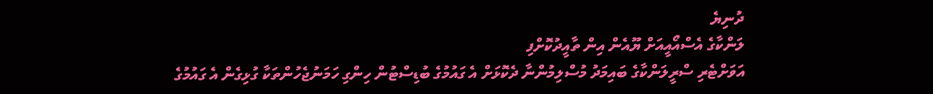ދުނިޔެ
ލަންކާގެ އެސްއޯއީއަށް ޔޫއެން އިން ތާއީދުކޮށްފި
އަވަށްޓެރި ސްރީލަންކާގެ ބައިމަދު މުސްލިމުންނާ ދެކޮޅަށް އެ ގައުމުގެ ބުޑިސްޓުން ހިންގި ހަމަނުޖެހުންތަކާ ގުޅިގެން އެ ގައުމުގެ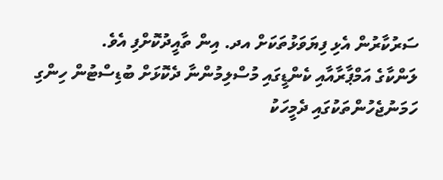ސަރުކާރުން އެޅި ފިޔަވަޅުތަކަށް އދ. އިން ތާއީދުކޮށްފި އެވެ.
ލަންކާގެ އަމްޕާރާއާއި ކެންޑީގައި މުސްލިމުންނާ ދެކޮޅަށް ބުޑިސްޓުން ހިންގި ހަމަނުޖެހުންތަކުގައި ދެމީހަކު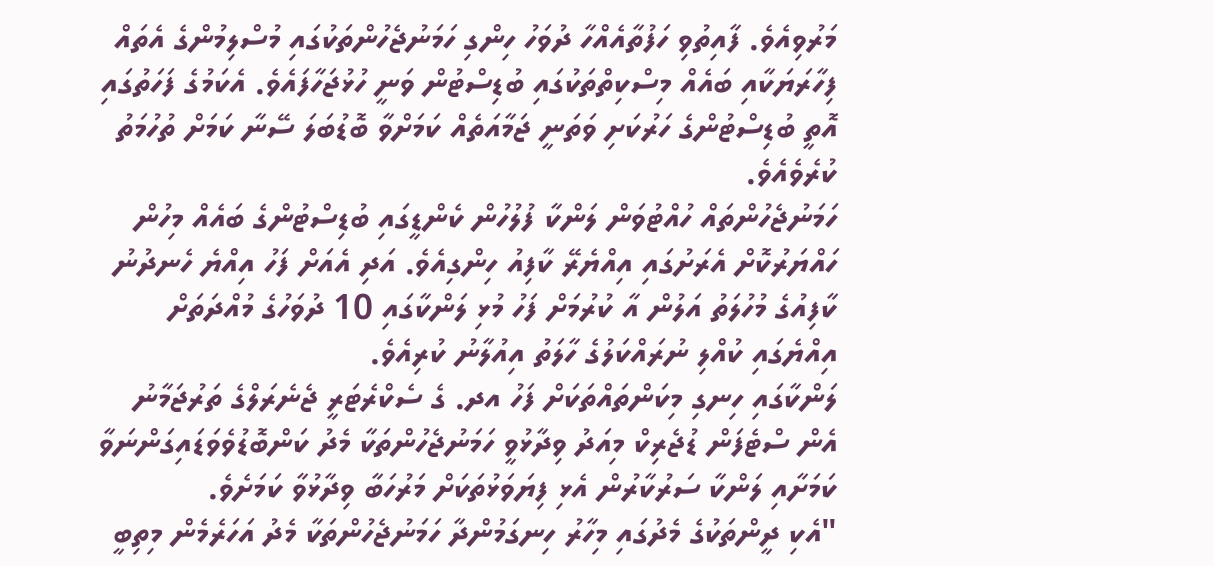މަރުވިއެވެ. ފާއިތުވި ހަފުތާއެއްހާ ދުވަހު ހިންގި ހަމަނުޖެހުންތަކުގައި މުސްލިމުންގެ އެތައް ފިހާރަޔަކާއި ބައެއް މިސްކިތްތަކުގައި ބުޑިސްޓުން ވަނީ ހުޅުޖަހާފައެވެ. އެކަމުގެ ފަހަތުގައި އޮތީ ބުޑިސްޓުންގެ ހަރުކަށި ވަތަނީ ޖަމާއަތެއް ކަމަށްވާ ބޮޑުބަލަ ސޭނާ ކަމަށް ތުހުމަތު ކުރެވެއެވެ.
ހަމަނުޖެހުންތައް ހުއްޓުވަން ލަންކާ ފުލުހުން ކެންޑީގައި ބުޑިސްޓުންގެ ބައެއް މިހުން ހައްޔަރުކޮށް އެރަށުގައި އިއްޔެރޭ ކާފިއު ހިންގިއެވެ. އަދި އެއަށް ފަހު އިއްޔެ ހެނދުނު ކާފިއުގެ މުހުލަތު އަލުން އާ ކުރުމަށް ފަހު މުޅި ލަންކާގައި 10 ދުވަހުގެ މުއްދަތަށް އިއްޔެގައި ކުއްލި ނުރައްކަލުގެ ހާލަތު އިއުލާނު ކުރިއެވެ.
ލަންކާގައި ހިނގި މިކަންތައްތަކަށް ފަހު އދ. ގެ ސެކްރެޓަރީ ޖެނެރަލްގެ ތަރުޖަމާނު އެން ސްޓެފަން ޑުޖެރިކް މިއަދު ވިދާޅުވީ ހަމަނުޖެހުންތަކާ މެދު ކަންބޮޑުވެވަޑައިގަންނަވާ ކަމަށާއި ލަންކާ ސަރުކާރުން އެޅި ފިޔަވަޅުތަކަށް މަރުހަބާ ވިދާޅުވާ ކަމަށެވެ.
"އެކި ދީންތަކުގެ މެދުގައި މިހާރު ހިނގަމުންދާ ހަމަނުޖެހުންތަކާ މެދު އަހަރެމެން މިތިބީ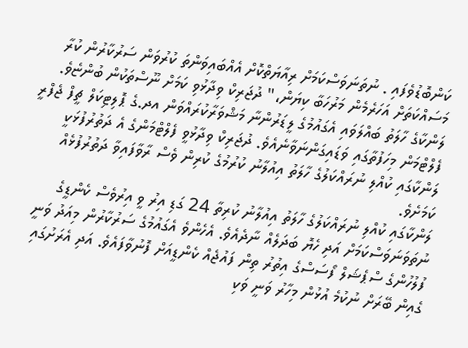ކަންބޮޑުވެފައި . ނުތަނަވަސްކަމަށް ރިއާޔަތްކޮށް އެއްބައިވަންތަ ކުރުވަން ސަރުކާރުން ކުރާ މަސައްކަތަށް އަހަރެމެން މަރުހަބާ ކިޔަން،" ދުޖަރިކް ވިދާޅުވި ކަމަށް ނޫސްތަކުން ބުންޏެވެ.
ލަންކާގެ ހާލަތު ބައްލަވައި އެގައުމުގެ ލީޑަރުންނާ މަޝްވަރާކުރައްވަން އދ.ގެ ޕޮލިޓިކަލް ޗީފް ޖެފްރީ ފެލްޓްމަން މިހަފުތާގައި ވަޑައިގަންނަވާނެއެވެ. ދުޖަރިކް ވިދާޅުވީ ފެލްޓްމަންގެ އެ ދަތުރުފުޅަކީ ލަންކާގައި ކުއްލި ނުރައްކަލުގެ ހާލަތު އިއުލާނު ކުރުމުގެ ކުރިން ވެސް ރާވާފައިވާ ދަތުރުފުޅެއް ކަމަށެވެ.
ލަންކާގައި ކުއްލި ނުރައްކަލުގެ ހާލަތު އިއުލާނު ކުރިތާ 24 ގަޑި އިރު ވީ އިރުވެސް ކެންޑީގެ ނުތަވަނަވަސްކަމަށް އަދި ހެޔޮ ބަދަލެއް ނާދެއެވެ. އެހެންވެ އެގައުމުގެ ސަރުކާރުން މިއަދު ވަނީ ފުލުހުންގެ ސްޕެޝަލް ފޯސަސްގެ އިތުރު ތިން ފައުޖެއް ކެންޑީއަށް ފޮނުވާފައެވެ. އަދި އެރަށުގައި ގެއިން ބޭރަށް ނުކުމެ އުޅުން މިހާރު ވަނީ ވަކި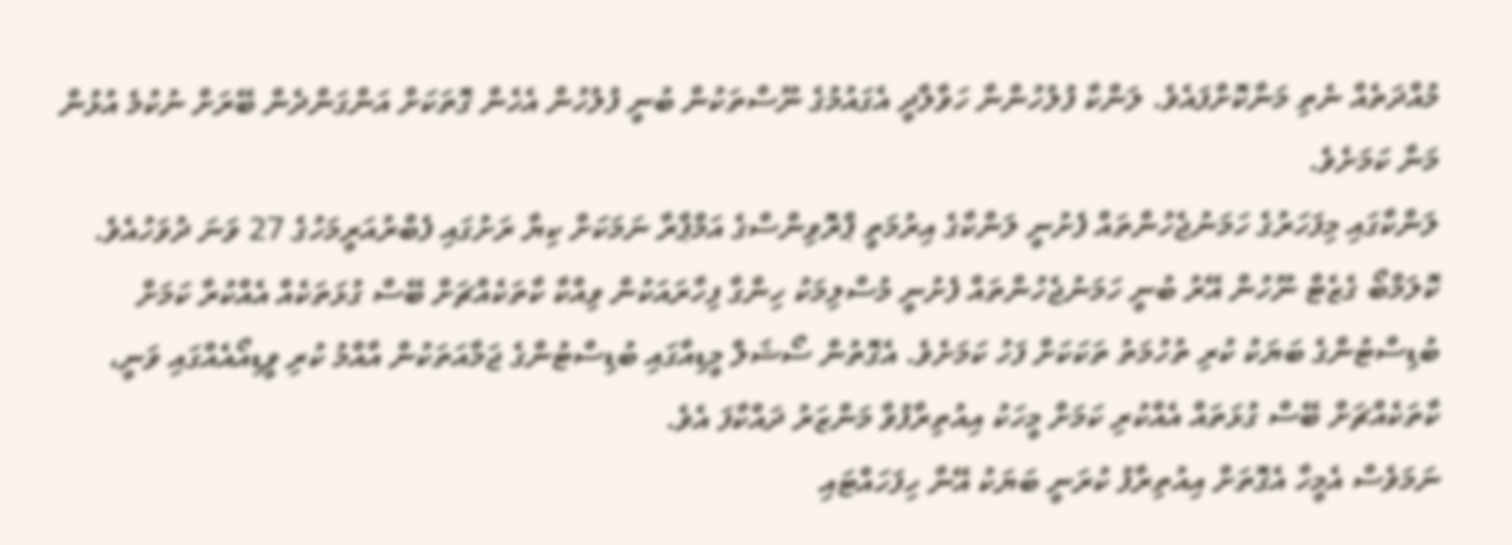މުއްދަތެއް ނެތި މަނާކޮށްފައެވެ. ލަންކާ ފުލުހުންނާ ހަވާލާދީ އެގައުމުގެ ނޫސްތަކުން ބުނީ ފުލުހުން އެހެން ގޮތަކަށް އަންގަންދެން ބޭރަށް ނުކުމެ އުޅުން މަނާ ކަމަށެވެ.
ލަންކާގައި މިފަހަރުގެ ހަމަނުޖެހުންތައް ފެށުނީ ލަންކާގެ އިރުމަތީ ޕްރޮވިންސްގެ އަމްޕާރާ ނަމަކަށް ކިޔާ ރަށުގައި ފެބްރުއަރީމަހުގެ 27 ވަނަ ދުވަހުއެވެ.
ކޮލަމްބޯ ގެޒެޓް ނޫހުން އޭރު ބުނީ ހަމަނުޖެހުންތައް ފެށުނީ މުސްލިމަކު ހިންގާ ފިހާރައަކުން ވިއްކާ ކާތަކެއްޗަށް ބޭސް ގުޅަތަކެއް އެއްކުރާ ކަމަށް ބުޑިސްޓުންގެ ބަޔަކު ކުރި ތުހުމަތު ތަކަކަށް ފަހު ކަމަށެވެ. އެގޮތުން ސޯޝަލް މީޑިއާގައި ބުޑިސްޓުންގެ ޖަމާއަތަކުން އާއްމު ކުރި ވީޑިއޯއެއްގައި ވަނީ، ކާތަކެއްޗަށް ބޭސް ގުޅަތައް އެއްކުރި ކަމަށް މީހަކު އިއުތިރާފުވާ މަންޒަރު ދައްކާފަ އެވެ.
ނަމަވެސް އެމީހާ އެގޮތަށް އިއުތިރާފު ކުރަނީ ބަޔަކު އޭނާ ހިފަހައްޓައި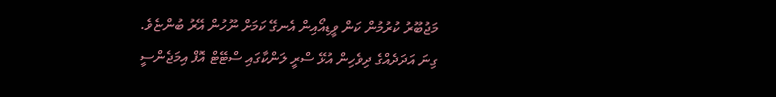މަޖުބޫރު ކުރުމުން ކަން ވީޑިއޯއިން އެނގޭ ކަމަށް ނޫހުން އޭރު ބުންޏެވެ.
ގިނަ އަދަދެއްގެ ދިވެހިން އުޅޭ ސްރީ ލަންކާގައި ސްޓޭޓް އޮފް އިމަޖެންސީ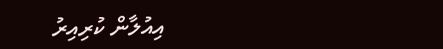އިއުލާން ކުރިއިރު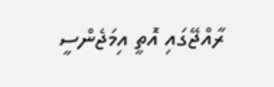ރާއްޖޭގައި އޮތީ އިމަޖެންސީ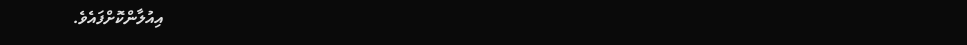އިއުލާންކޮށްފައެވެ.